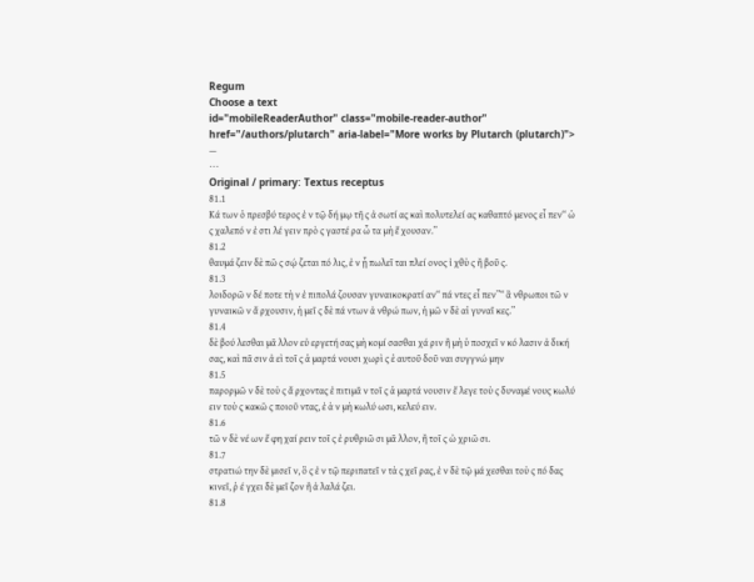Regum
Choose a text
id="mobileReaderAuthor" class="mobile-reader-author" href="/authors/plutarch" aria-label="More works by Plutarch (plutarch)">
—
⋯
Original / primary: Textus receptus
81.1
Κά των ὁ πρεσβύ τερος ἐ ν τῷ δή μῳ τῆ ς ἀ σωτί ας καὶ πολυτελεί ας καθαπτό μενος εἶ πεν“ ὡ ς χαλεπό ν ἐ στι λέ γειν πρὸ ς γαστέ ρα ὦ τα μὴ ἔ χουσαν.”
81.2
θαυμά ζειν δὲ πῶ ς σῴ ζεται πό λις, ἐ ν ᾗ πωλεῖ ται πλεί ονος ἰ χθὺ ς ἢ βοῦ ς.
81.3
λοιδορῶ ν δέ ποτε τὴ ν ἐ πιπολά ζουσαν γυναικοκρατί αν“ πά ντες εἶ πεν”“ ἂ νθρωποι τῶ ν γυναικῶ ν ἄ ρχουσιν, ἡ μεῖ ς δὲ πά ντων ἀ νθρώ πων, ἡ μῶ ν δὲ αἱ γυναῖ κες.”
81.4
δὲ βού λεσθαι μᾶ λλον εὐ εργετή σας μὴ κομί σασθαι χά ριν ἢ μὴ ὑ ποσχεῖ ν κό λασιν ἀ δική σας, καὶ πᾶ σιν ἀ εὶ τοῖ ς ἁ μαρτά νουσι χωρὶ ς ἑ αυτοῦ δοῦ ναι συγγνώ μην
81.5
παρορμῶ ν δὲ τοὺ ς ἄ ρχοντας ἐ πιτιμᾶ ν τοῖ ς ἁ μαρτά νουσιν ἔ λεγε τοὺ ς δυναμέ νους κωλύ ειν τοὺ ς κακῶ ς ποιοῦ ντας, ἐ ὰ ν μὴ κωλύ ωσι, κελεύ ειν.
81.6
τῶ ν δὲ νέ ων ἔ φη χαί ρειν τοῖ ς ἐ ρυθριῶ σι μᾶ λλον, ἢ τοῖ ς ὠ χριῶ σι.
81.7
στρατιώ την δὲ μισεῖ ν, ὃ ς ἐ ν τῷ περιπατεῖ ν τὰ ς χεῖ ρας, ἐ ν δὲ τῷ μά χεσθαι τοὺ ς πό δας κινεῖ, ῥ έ γχει δὲ μεῖ ζον ἢ ἀ λαλά ζει.
81.8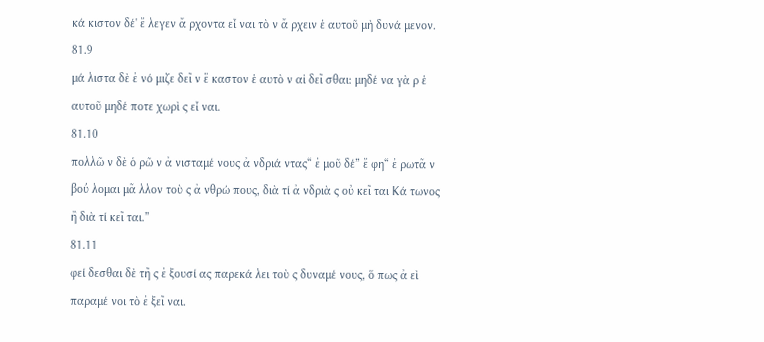κά κιστον δέ' ἔ λεγεν ἄ ρχοντα εἶ ναι τὸ ν ἄ ρχειν ἑ αυτοῦ μὴ δυνά μενον.
81.9
μά λιστα δὲ ἐ νό μιζε δεῖ ν ἕ καστον ἑ αυτὸ ν αἰ δεῖ σθαι: μηδέ να γὰ ρ ἑ αυτοῦ μηδέ ποτε χωρὶ ς εἶ ναι.
81.10
πολλῶ ν δὲ ὁ ρῶ ν ἀ νισταμέ νους ἀ νδριά ντας“ ἐ μοῦ δέ” ἔ φη“ ἐ ρωτᾶ ν βού λομαι μᾶ λλον τοὺ ς ἀ νθρώ πους, διὰ τί ἀ νδριὰ ς οὐ κεῖ ται Κά τωνος ἢ διὰ τί κεῖ ται.”
81.11
φεί δεσθαι δὲ τῆ ς ἐ ξουσί ας παρεκά λει τοὺ ς δυναμέ νους, ὅ πως ἀ εὶ παραμέ νοι τὸ ἐ ξεῖ ναι.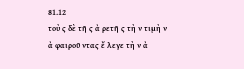81.12
τοὺ ς δὲ τῆ ς ἀ ρετῆ ς τὴ ν τιμὴ ν ἀ φαιροῦ ντας ἔ λεγε τὴ ν ἀ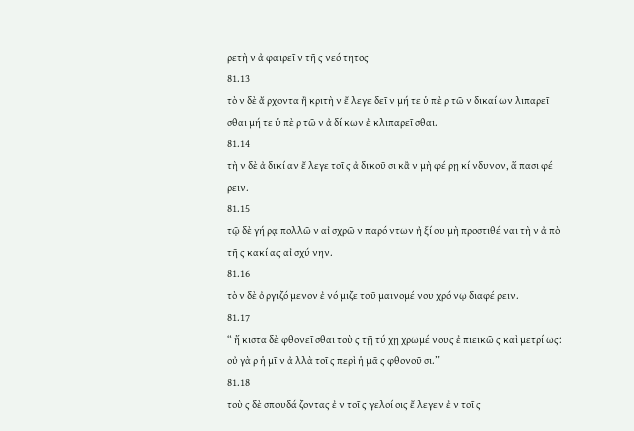ρετὴ ν ἀ φαιρεῖ ν τῆ ς νεό τητος
81.13
τὸ ν δὲ ἄ ρχοντα ἢ κριτὴ ν ἔ λεγε δεῖ ν μή τε ὑ πὲ ρ τῶ ν δικαί ων λιπαρεῖ σθαι μή τε ὑ πὲ ρ τῶ ν ἀ δί κων ἐ κλιπαρεῖ σθαι.
81.14
τὴ ν δὲ ἀ δικί αν ἔ λεγε τοῖ ς ἀ δικοῦ σι κἂ ν μὴ φέ ρῃ κί νδυνον, ἅ πασι φέ ρειν.
81.15
τῷ δὲ γή ρᾳ πολλῶ ν αἰ σχρῶ ν παρό ντων ἠ ξί ου μὴ προστιθέ ναι τὴ ν ἀ πὸ τῆ ς κακί ας αἰ σχύ νην.
81.16
τὸ ν δὲ ὀ ργιζό μενον ἐ νό μιζε τοῦ μαινομέ νου χρό νῳ διαφέ ρειν.
81.17
“ ἥ κιστα δὲ φθονεῖ σθαι τοὺ ς τῇ τύ χῃ χρωμέ νους ἐ πιεικῶ ς καὶ μετρί ως: οὐ γὰ ρ ἡ μῖ ν ἀ λλὰ τοῖ ς περὶ ἡ μᾶ ς φθονοῦ σι.”
81.18
τοὺ ς δὲ σπουδά ζοντας ἐ ν τοῖ ς γελοί οις ἔ λεγεν ἐ ν τοῖ ς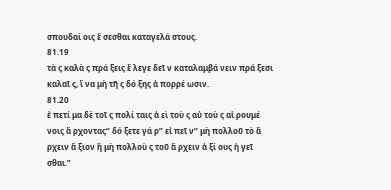σπουδαί οις ἔ σεσθαι καταγελά στους.
81.19
τὰ ς καλὰ ς πρά ξεις ἔ λεγε δεῖ ν καταλαμβά νειν πρά ξεσι καλαῖ ς, ἵ να μὴ τῆ ς δό ξης ἀ πορρέ ωσιν.
81.20
ἐ πετί μα δὲ τοῖ ς πολί ταις ἀ εὶ τοὺ ς αὐ τοὺ ς αἱ ρουμέ νοις ἄ ρχοντας“ δό ξετε γά ρ” εἰ πεῖ ν“ μὴ πολλοῦ τὸ ἄ ρχειν ἄ ξιον ἢ μὴ πολλοὺ ς τοῦ ἄ ρχειν ἀ ξί ους ἡ γεῖ σθαι.”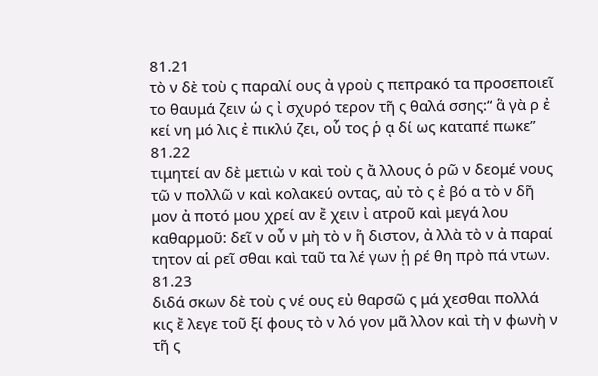81.21
τὸ ν δὲ τοὺ ς παραλί ους ἀ γροὺ ς πεπρακό τα προσεποιεῖ το θαυμά ζειν ὡ ς ἰ σχυρό τερον τῆ ς θαλά σσης:“ ἃ γὰ ρ ἐ κεί νη μό λις ἐ πικλύ ζει, οὗ τος ῥ ᾳ δί ως καταπέ πωκε”
81.22
τιμητεί αν δὲ μετιὼ ν καὶ τοὺ ς ἄ λλους ὁ ρῶ ν δεομέ νους τῶ ν πολλῶ ν καὶ κολακεύ οντας, αὐ τὸ ς ἐ βό α τὸ ν δῆ μον ἀ ποτό μου χρεί αν ἔ χειν ἰ ατροῦ καὶ μεγά λου καθαρμοῦ: δεῖ ν οὖ ν μὴ τὸ ν ἥ διστον, ἀ λλὰ τὸ ν ἀ παραί τητον αἱ ρεῖ σθαι καὶ ταῦ τα λέ γων ᾑ ρέ θη πρὸ πά ντων.
81.23
διδά σκων δὲ τοὺ ς νέ ους εὐ θαρσῶ ς μά χεσθαι πολλά κις ἔ λεγε τοῦ ξί φους τὸ ν λό γον μᾶ λλον καὶ τὴ ν φωνὴ ν τῆ ς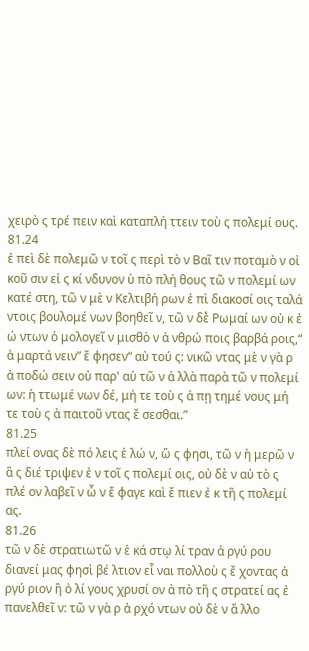χειρὸ ς τρέ πειν καὶ καταπλή ττειν τοὺ ς πολεμί ους.
81.24
ἐ πεὶ δὲ πολεμῶ ν τοῖ ς περὶ τὸ ν Βαῖ τιν ποταμὸ ν οἰ κοῦ σιν εἰ ς κί νδυνον ὑ πὸ πλή θους τῶ ν πολεμί ων κατέ στη, τῶ ν μὲ ν Κελτιβή ρων ἐ πὶ διακοσί οις ταλά ντοις βουλομέ νων βοηθεῖ ν, τῶ ν δὲ̔ Ρωμαί ων οὐ κ ἐ ώ ντων ὁ μολογεῖ ν μισθὸ ν ἀ νθρώ ποις βαρβά ροις,“ ἁ μαρτά νειν” ἔ φησεν“ αὐ τού ς: νικῶ ντας μὲ ν γὰ ρ ἀ ποδώ σειν οὐ παρ' αὑ τῶ ν ἀ λλὰ παρὰ τῶ ν πολεμί ων: ἡ ττωμέ νων δέ, μή τε τοὺ ς ἀ πῃ τημέ νους μή τε τοὺ ς ἀ παιτοῦ ντας ἔ σεσθαι.”
81.25
πλεί ονας δὲ πό λεις ἑ λώ ν, ὥ ς φησι, τῶ ν ἡ μερῶ ν ἃ ς διέ τριψεν ἐ ν τοῖ ς πολεμί οις, οὐ δὲ ν αὐ τὸ ς πλέ ον λαβεῖ ν ὧ ν ἔ φαγε καὶ ἔ πιεν ἐ κ τῆ ς πολεμί ας.
81.26
τῶ ν δὲ στρατιωτῶ ν ἑ κά στῳ λί τραν ἀ ργύ ρου διανεί μας φησὶ βέ λτιον εἶ ναι πολλοὺ ς ἔ χοντας ἀ ργύ ριον ἢ ὀ λί γους χρυσί ον ἀ πὸ τῆ ς στρατεί ας ἐ πανελθεῖ ν: τῶ ν γὰ ρ ἀ ρχό ντων οὐ δὲ ν ἄ λλο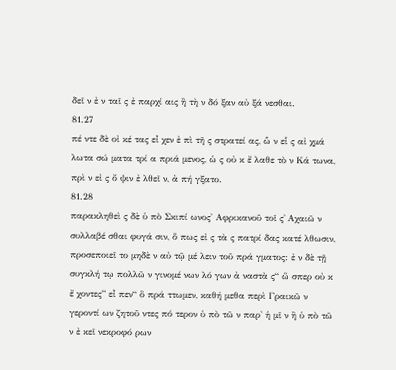δεῖ ν ἐ ν ταῖ ς ἐ παρχί αις ἢ τὴ ν δό ξαν αὐ ξά νεσθαι.
81.27
πέ ντε δὲ οἰ κέ τας εἶ χεν ἐ πὶ τῆ ς στρατεί ας, ὧ ν εἷ ς αἰ χμά λωτα σώ ματα τρί α πριά μενος, ὡ ς οὐ κ ἔ λαθε τὸ ν Κά τωνα, πρὶ ν εἰ ς ὄ ψιν ἐ λθεῖ ν, ἀ πή γξατο.
81.28
παρακληθεὶ ς δὲ ὑ πὸ Σκιπί ωνος̓ Αφρικανοῦ τοῖ ς̓ Αχαιῶ ν συλλαβέ σθαι φυγά σιν, ὅ πως εἰ ς τὰ ς πατρί δας κατέ λθωσιν, προσεποιεῖ το μηδὲ ν αὐ τῷ μέ λειν τοῦ πρά γματος: ἐ ν δὲ τῇ συγκλή τῳ πολλῶ ν γινομέ νων λό γων ἀ ναστὰ ς“ ὥ σπερ οὐ κ ἔ χοντες” εἶ πεν“ ὃ πρά ττωμεν, καθή μεθα περὶ Γραικῶ ν γεροντί ων ζητοῦ ντες πό τερον ὑ πὸ τῶ ν παρ' ἡ μῖ ν ἢ ὑ πὸ τῶ ν ἐ κεῖ νεκροφό ρων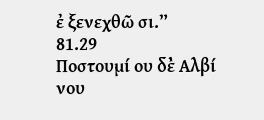ἐ ξενεχθῶ σι.”
81.29
Ποστουμί ου δὲ̓ Αλβί νου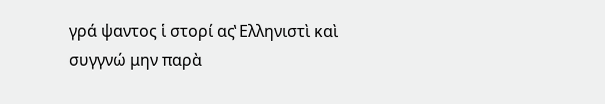γρά ψαντος ἱ στορί ας̔ Ελληνιστὶ καὶ συγγνώ μην παρὰ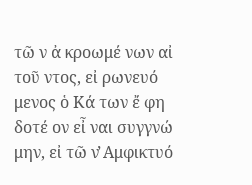τῶ ν ἀ κροωμέ νων αἰ τοῦ ντος, εἰ ρωνευό μενος ὁ Κά των ἔ φη δοτέ ον εἶ ναι συγγνώ μην, εἰ τῶ ν̓ Αμφικτυό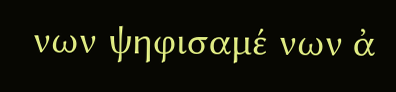νων ψηφισαμέ νων ἀ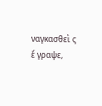ναγκασθεὶ ς ἔ γραψε,